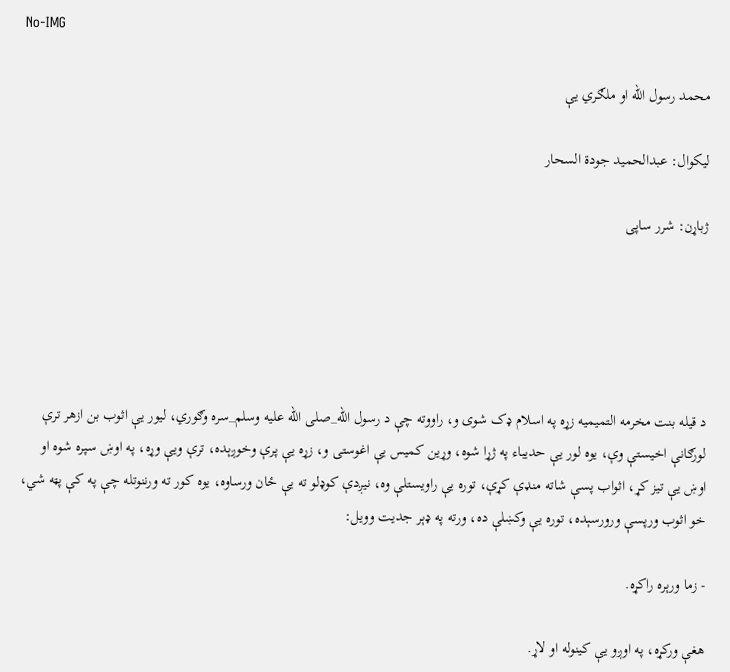No-IMG

محمد رسول الله او ملګري یې

لیکوال: عبدالحمید جودة السحار

ژباړن: شرر ساپی





د قیله بنت مخرمه التمیمیه زړه په اسلام ډک شوی و، راووته چې د رسول الله_صلى الله عليه وسلم_سره وګوري، لیور يې اثوب بن ازهر ترې لورګانې اخیستې وې، یوه لور يې حدیباء په ژړا شوه، وړین کمیس يې اغوستی و، زړه يې پرې وخوږېده، ترې ویې وړه، په اوښ سپره شوه او اوښ يې تیز کړ، اثواب پسې شاته منډې کړې، توره يې راویستلې وه، نیږدې کوډلو ته يې ځان ورساوه، یوه کور ته ورننوتله چې په کې پټه شي، خو اثوب ورپسې ورورسېده، توره يې وکښلې ده، ورته په ډېر جدیت وویل:

- زما ورېره راکړه.

هغې ورکړه، په اوږو يې کینوله او لاړ.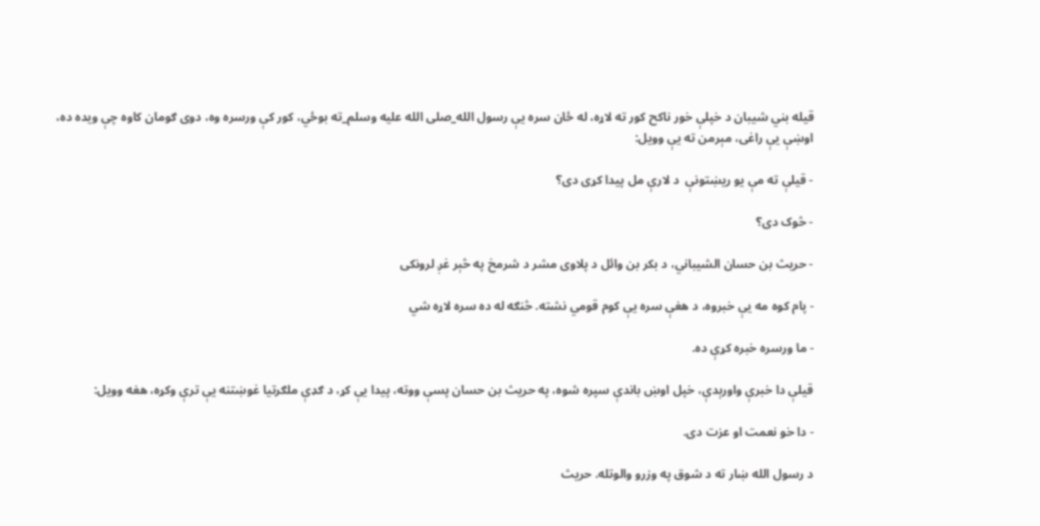قیله بني شیبان د خپلې خور ناکح کور ته لاړه، له ځان سره يې رسول الله_صلى الله عليه وسلم_ته بوځي، کور کې ورسره وه، دوی ګومان کاوه چې ویده ده، اوښې يې راغی، مېرمن ته يې وویل:

- قیلې ته مې یو ريښتونې  د لارې مل پیدا کړی دی؟

- څوک دی؟

- حریث بن حسان الشیباني، د بکر بن وائل د پلاوی مشر د شرمخ په څېر غږ لرونکی

- پام کوه مه يې خبروه، د هغې سره یې کوم قومي نشته. څنګه له ده سره لاړه شي

- ما ورسره خبره کړې ده.

قیلې دا خبرې واورېدې، خپل اوښ باندې سپره شوه، په حریث بن حسان پسې ووته، پيدا یې کړ، د ګډې ملګرتيا غوښتنه يې ترې وکړه، هغه وویل:

- دا خو نعمت او عزت دی.

د رسول الله ښار ته د شوق په وزرو والوتله. حریث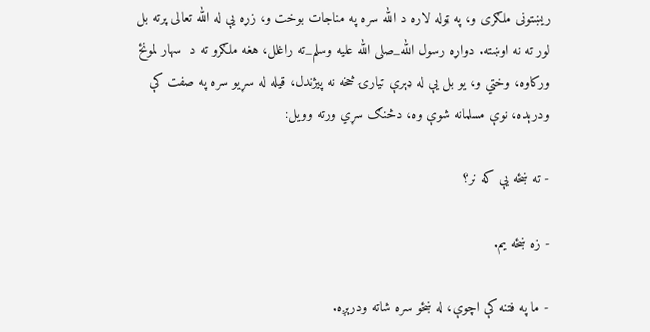ريښتونی ملګری و، په ټوله لاره د الله سره په مناجات بوخت و، زړه يې له الله تعالی پرته بل لور ته نه اوښته. دواړه رسول الله_صلى الله عليه وسلم_ته راغلل، هغه ملګرو ته د  سهار لمونځ ورکاوه، وختي و، یو بل یې له ډېرې تیارۍ څخه نه پيژندل، قیله له سړیو سره په صفت کې ودرېده، نوې مسلمانه شوې وه، دڅنګ سړي ورته وویل:

- ته ښځه يې که نر؟

- زه ښځه یم.

- ما په فتنه کې اچوې، له ښځو سره شاته ودرېږه.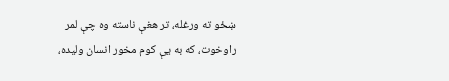ښځو ته ورغله، تر هغې ناسته وه چې لمر راوخوت، که به يې کوم مخور انسان ولیده،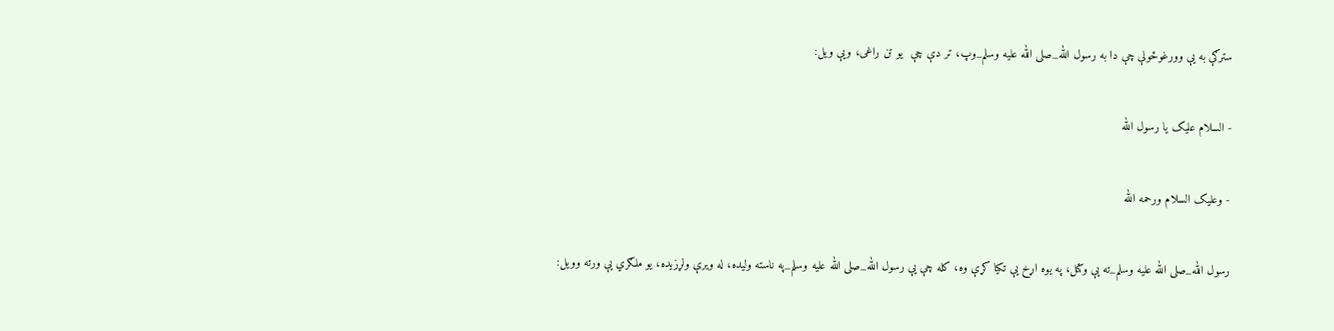سترګې به یې وورغوځولې چې دا به رسول الله_صلى الله عليه وسلم_وپ، تر دې چې  یو تن راغی، ویې ویل:

- السلام علیک یا رسول الله

- وعلیک السلام ورحمه الله

رسول الله_صلى الله عليه وسلم_ته يې وکتل، په یوه اړخ يې تکیا کړې وه، کله چې یې رسول الله_صلى الله عليه وسلم_په ناسته ولیده، له ویرې ولړزیده، یو ملګري يې ورته وویل: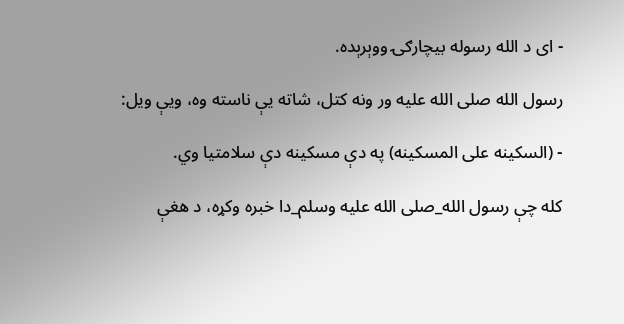- ای د الله رسوله بیچارګۍ ووېرېده.

رسول الله صلی الله علیه ور ونه کتل، شاته يې ناسته وه، ویې ویل:

- (السکینه علی المسکینه) په دې مسکینه دې سلامتیا وي.

کله چې رسول الله_صلى الله عليه وسلم_دا خبره وکړه، د هغې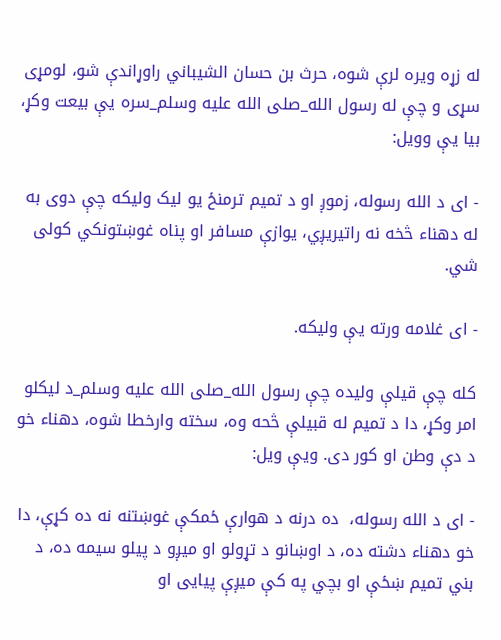له زړه ویره لرې شوه، حرث بن حسان الشیباني راوړاندې شو، لومړی سړی و چې له رسول الله_صلى الله عليه وسلم_سره يې بیعت وکړ، بیا يې وویل:

- ای د الله رسوله، زموږ او د تمیم ترمنځ یو لیک ولیکه چې دوی به له دهناء څخه نه راتیریږي، یوازې مسافر او پناه غوښتونکي کولی شي.

- ای غلامه ورته يې ولیکه.

کله چې قیلې ولیده چې رسول الله_صلى الله عليه وسلم_د لیکلو امر وکړ، دا د تمیم له قبیلې څحه وه، سخته وارخطا شوه، دهناء خو د دې وطن او کور دی. ویې ویل:

- ای د الله رسوله،  ده درنه د هوارې ځمکې غوښتنه نه ده کړې، دا خو دهناء دشته ده، د اوښانو د تړولو او میږو د پيلو سیمه ده، د بني تمیم ښځې او بچي په کې میږې پيایی او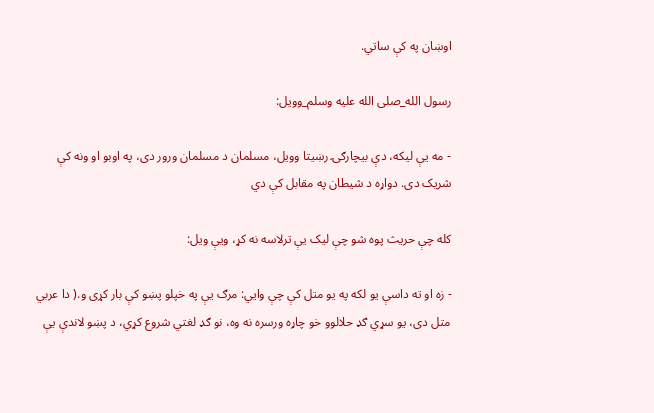اوښان په کې ساتي.

رسول الله_صلى الله عليه وسلم_وویل:

- مه یې لیکه، دې بیچارګۍ رښیتا وویل، مسلمان د مسلمان ورور دی، په اوبو او ونه کې شریک دی. دواړه د شیطان په مقابل کې دي

کله چې حریث پوه شو چې لیک يې ترلاسه نه کړ، ویې ویل:

- زه او ته داسې یو لکه په یو متل کې چې وايي: مرګ يې په خپلو پښو کې بار کړی و.( دا عربي متل دی، یو سړي ګډ حلالوو خو چاړه ورسره نه وه، نو ګډ لغتي شروع کړي، د پښو لاندې یې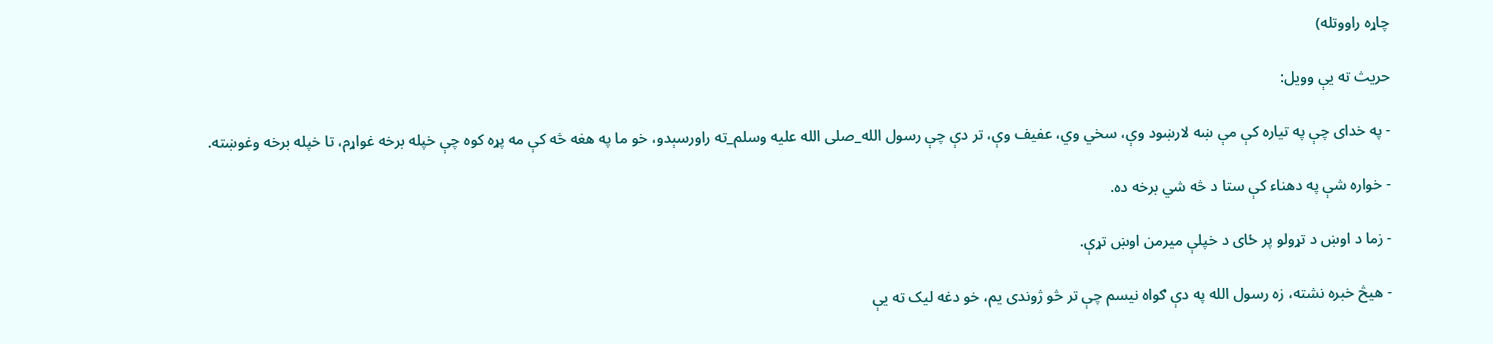چاړه راووتله)

حریث ته یې وویل:

- په خدای چې په تیاره کې مې ښه لارښود وې، سخي وي، عفیف وې، تر دې چې رسول الله_صلى الله عليه وسلم_ته راورسېدو، خو ما په هغه څه کې مه پړه کوه چې خپله برخه غواړم، تا خپله برخه وغوښته.

- خواره شې په دهناء کې ستا د څه شي برخه ده.

- زما د اوښ د تړولو پر ځای د خپلې میرمن اوښ تړې.

- هیڅ خبره نشته، زه رسول الله په دې ګواه نیسم چې تر څو ژوندی یم، خو دغه لیک ته يې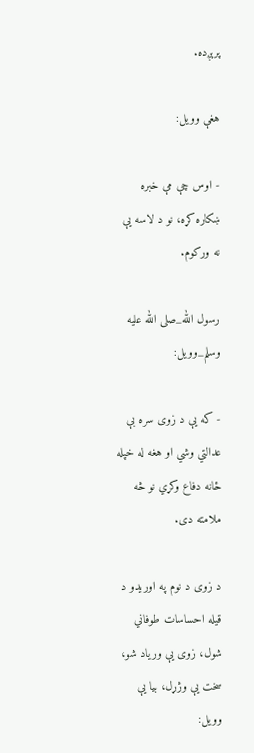پرېږده.

هغې وویل:

- اوس چې مې خبره ښکاره کړه، نو د لاسه يې نه ورکوم.

رسول الله_صلى الله عليه وسلم_وویل:

- که یې د زوی سره بې عدالتي وشي او هغه له خپله ځانه دفاع وکړي نو څه ملامته دی.

د زوی د نوم په اوریدو د قیله احساسات طوفاني شول، زوی یې وریاد شو، سخت یې وژړل، بیا يې وویل: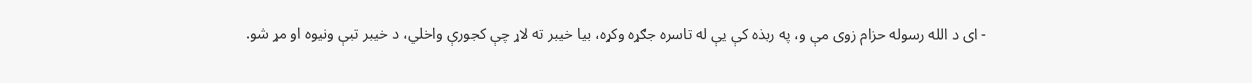- ای د الله رسوله حزام زوی مې و، په ربذه کې یې له تاسره جګړه وکړه، بیا خیبر ته لاړ چې کجورې واخلي، د خیبر تبې ونیوه او مړ شو.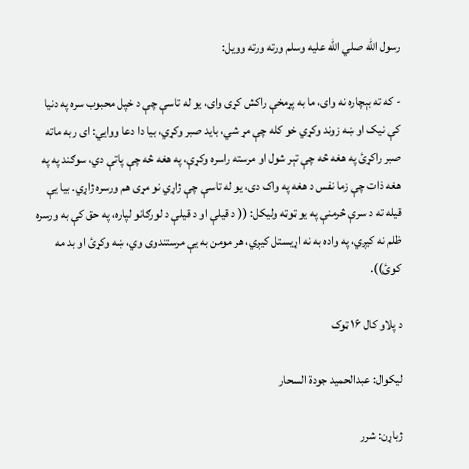رسول الله صلي الله عليه وسلم ورته ورته وويل:

- كه ته بېچاره نه وای، ما به پړمخې راکش کړی وای، یو له تاسې چې د خپل محبوب سره په دنیا کې نیک او ښه زوند وکړي خو کله چې مړ شي، باید صبر وکړي، بیا دا دعا ووايي: ای ربه ماته صبر راکړئ په هغه څه چې تېر شول او مرسته راسره وکړې، په هغه څه چې پاتې دي، سوګند په په هغه ذات چې زما نفس د هغه په واک دی، یو له تاسې چې ژاړي نو مړی هم ورسره ژاړي. بیا يې قیله ته د سرې څرمنې په يو ټوټه ولیکل: (( د قیلې او د قیلې د لورګانو لپاره، په حق کې به ورسره ظلم نه کیږي، په واده به نه اړیستل کیږي، هر مومن به يې مرستندوی وي، ښه وکړئ او بد مه کوئ)).

د پلاو کال ۱۶ ټوک

لیکوال: عبدالحمید جودة السحار

ژباړن: شرر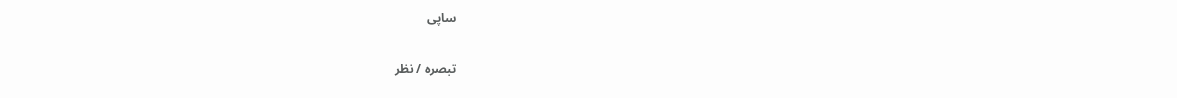ساپی

تبصره / نظر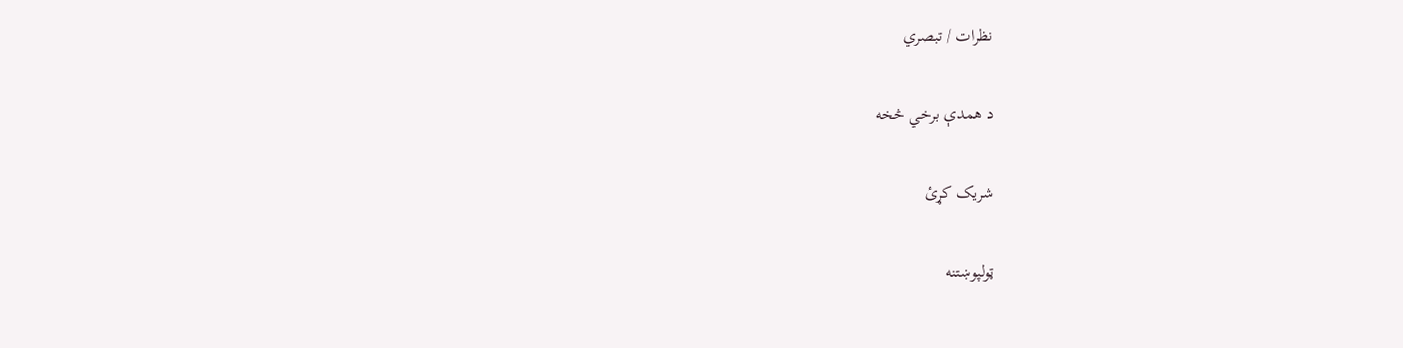نظرات / تبصري

د همدې برخي څخه

شریک کړئ

ټولپوښتنه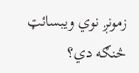زمونږ نوي ویبسائټ څنګه دي؟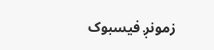زمونږ فيسبوک